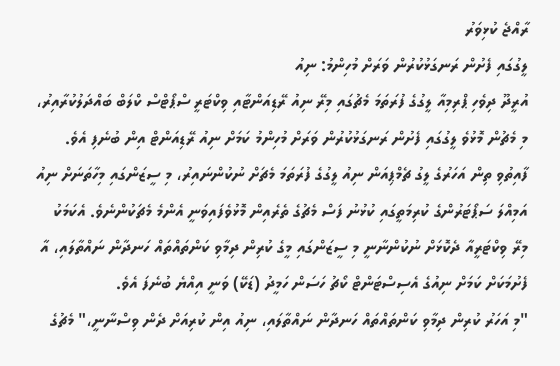ރާއްޖެ ކުޅިވަރު
ލީގުގައި ފެށުން ރަނގަޅުކުރުން ވަރަށް މުހިންމު: ނިއު
އުރީދޫ ދިވެހި ޕްރިމިއާ ލީގުގެ ފުރަތަމަ މެޗުގައި މިރޭ ނިއު ރޭޑިއަންޓާއި ވިކްޓަރީ ސްޕޯޓްސް ކްލަބް ބައްދަލުކުރާއިރު، މި މެޗުން މޮޅުވެ ލީގުގައި ފެށުން ރަނގަޅުކުރުން ވަރަށް މުހިންމު ކަމަށް ނިއު ރޭޑިއަންޓް އިން ބުނެފި އެވެ.
ފާއިތުވި ތިން އަހަރުގެ ލީގު ޗެމްޕިއަން ނިއު ލީގުގެ ފުރަތަމަ މެޗަށް ނުކުންނައިރު، މި ސީޒަންގައި މިހާތަނަށް ނިއު އަމިއްލަ ސަޕޯޓަރުންގެ ކުރިމަތީގައި ކުޅުނު ފަސް މެޗުގެ ތެރެއިން މޮޅުވެފައިވަނީ އެންމެ މެޗަކުންނެވެ. އެކަމަކު މިރޭ ވިކްޓަރީއާ ދެކޮޅަށް ނުކުންނާނީ މި ސީޒަންގައި މީގެ ކުރިން ދިމާވި ކަންތައްތައް ހަނދާން ނައްތާލައި، އާ ފެށުމަކަށް ކަމަށް ނިއުގެ އެސިސްޓަންޓް ކޯޗު ހަސަން ހަމީދު (ޑަކޭ) ވަނީ އިއްޔެ ބުނެފަ އެވެ.
"މި އަހަރު ކުރިން ދިމާވި ކަންތައްތައް ހަނދާން ނައްތާލައި، ނިއު އިން ކުރިއަށް ދެން ވިސްނާނީ،" މެޗުގެ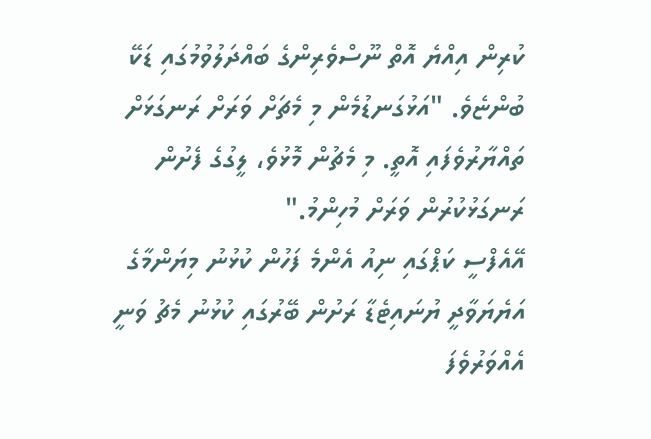ކުރިން އިއްޔެ އޮތް ނޫސްވެރިންގެ ބައްދަލުވުމުގައި ޑަކޭ ބުންޏެވެ. "އަޅުގަނޑުމެން މި މެޗަށް ވަރަށް ރަނގަޅަށް ތައްޔާރުވެފައި އޮތީ. މި މެޗުން މޮޅުވެ، ލީގުގެ ފެށުން ރަނގަޅުކުރުން ވަރަށް މުހިންމު."
އޭއެފްސީ ކަޕްގައި ނިއު އެންމެ ފަހުން ކުޅުނު މިޔަންމާގެ އަޔެޔަވާދީ ޔުނައިޓެޑާ ރަށުން ބޭރުގައި ކުޅުނު މެޗު ވަނީ އެއްވަރުވެފަ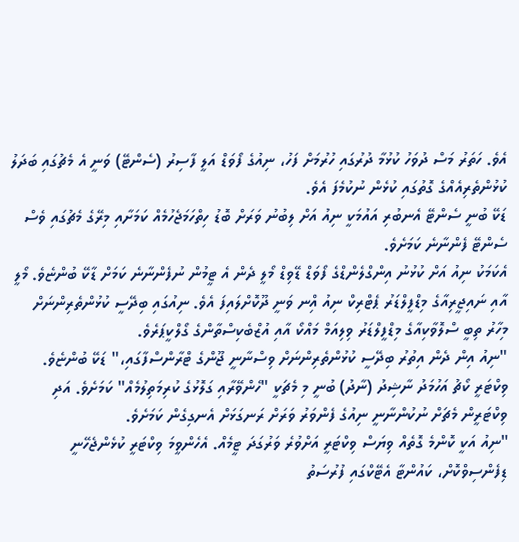އެވެ. ހަތަރު މަސް ދުވަހު ކުޅުމާ ދުރުގައި ހުރުމަށް ފަހު، ނިއުގެ ފޯވަޑް އަލީ ފާސިރު (ސެންޓޭ) ވަނީ އެ މެޗުގައި ބަދަލު ކުޅުންތެރިއެއްގެ ގޮތުގައި ކުޅެން ނުކުމެފަ އެވެ.
ޑަކޭ ބުނީ ސެންޓޭ އެނބުރި އައުމަކީ ނިއު އަށް ލިބުނު ވަރަށް ބޮޑު ހިތްހަމަޖެހުމެއް ކަމަށާއި މިރޭގެ މެޗުގައި ވެސް ސެންޓޭ ފެންނާނެ ކަމަށެވެ.
އެކަމަކު ނިއު އަށް ކުޅުނު އިންގްލެންޑްގެ ފޯވަޑް ޑޭވިޑް މޯލީ ދެން އެ ޓީމުން ނުފެންނާނެ ކަމަށް ޑާކޭ ބުންޏެވެ. މޯލީ އާއި ނައިޖީރިއާގެ މިޑްފީލްޑަރު ޕެޓްރިކް ނިއު އިްނ ވަނީ ދޫކޮށްލައިފަ އެވެ. ނިއުގައި ބިދޭސީ ކުޅުންތެރިންނަށް މިހާރު ތިބީ ސްލޮވާކިއާގެ މިޑްފީލްޑަރު ވިލިއަމް މައްކޯ އާއި އުޒްބެކިސްތާންގެ ގޯލްކީޕަރެވެ.
"ނިއު އިން ދެން އިތުރު ބިދޭސީ ކުޅުންތެރިންނަށް ވިސްނާނީ ޖޫންގެ ޓްރާންސްފާގައި،" ޑަކޭ ބުންޏެވެ.
ވިކްޓަރީ ކޯޗު އަހުމަދު ނާޝިދު (ނާދު) ބުނީ މި މެޗަކީ "ހެންވޭރާއި ގަލޮޅުގެ ކުރިމަތިލުމެއް" ކަމަށެވެ. އަދި ވިކްޓަރީން މެޗަށް ނުކުންނާނީ ނިއުގެ ފެންވަރު ވަރަށް ރަނގަޅަށް އެނގިގެން ކަމަށެވެ.
"ނިއު އަކީ ކޮންމެ ގޮތެއް ވިޔަސް ވިކްޓަރީ އަށްވުރެ ވަރުގަދަ ޓީމެއް. އެހެންވީމަ ވިކްޓަރީ ކުޅެންޖެހޭނީ ޑިފެންސިވްކޮށް، ކައުންޓާ އެޓޭކްގައި ފުރުސަތު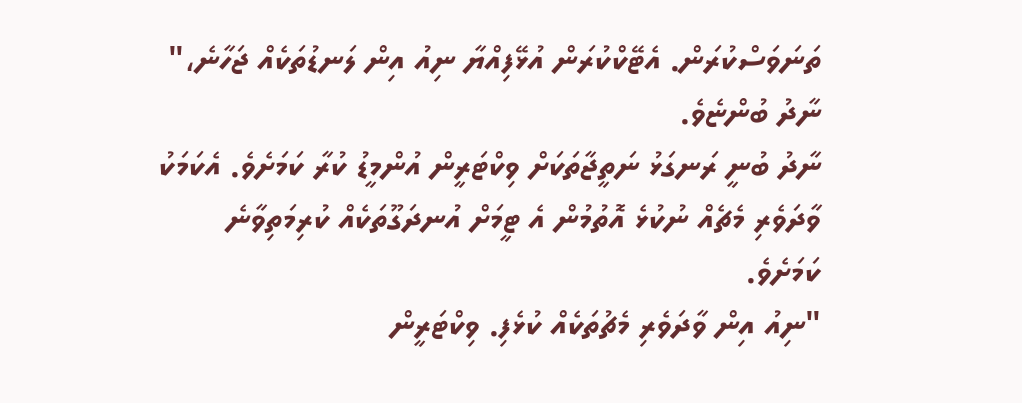ތަނަވަސްކުރަން. އެޓޭކްކުރަން އުޅޭފިއްޔާ ނިއު އިން ލަނޑުތަކެއް ޖަހާނެ،" ނާދު ބުންޏެވެ.
ނާދު ބުނީ ރަނގަޅު ނަތީޖާތަކަށް ވިކްޓަރީން އުންމީޑު ކުރާ ކަމަށެވެ. އެކަމަކު ވާދަވެރި މެޗެއް ނުކުޅެ އޮތުމުން އެ ޓީމަށް އުނދަގޫތަކެއް ކުރިމަތިވާނެ ކަމަށެވެ.
"ނިއު އިން ވާދަވެރި މެޗުތަކެއް ކުޅެފި. ވިކްޓަރީން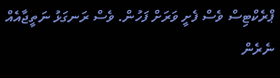ޕްރެކްޓިސް ވެސް ފެށީ ވަރަށް ފަހުން. ވެސް ރަނގަޅު ނަތީޖާއެއް ނެރެން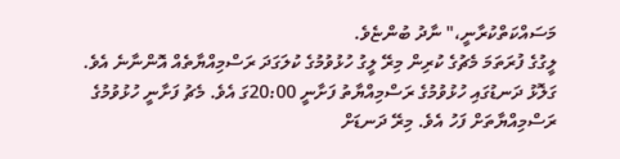މަސައްކަތްކުރާނީ،" ނާދު ބުންޏެވެ.
ލީގުގެ ފުރަތަމަ މެޗުގެ ކުރިން މިރޭ ލީގު ހުޅުވުމުގެ ކުލަގަދަ ރަސްމިއްޔާތެއް އޮންނާނެ އެވެ. ގަލޮޅު ދަނޑުގައި ހުޅުވުމުގެ ރަސްމިއްޔާތު ފަށާނީ 20:00ގަ އެވެ. މެޗު ފަށާނީ ހުޅުވުމުގެ ރަސްމިއްޔާތަށް ފަހު އެވެ. މިރޭ ދަނޑަށް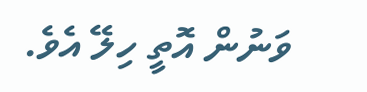ވަނުން އޮތީ ހިލޭ އެވެ.